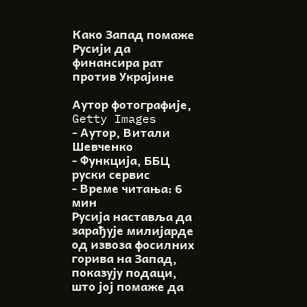Како Запад помаже Русији да финансира рат против Украјине

Аутор фотографије, Getty Images
- Аутор, Витали Шевченко
- Функција, ББЦ руски сервис
- Време читања: 6 мин
Русија наставља да зарађује милијарде од извоза фосилних горива на Запад, показују подаци, што јој помаже да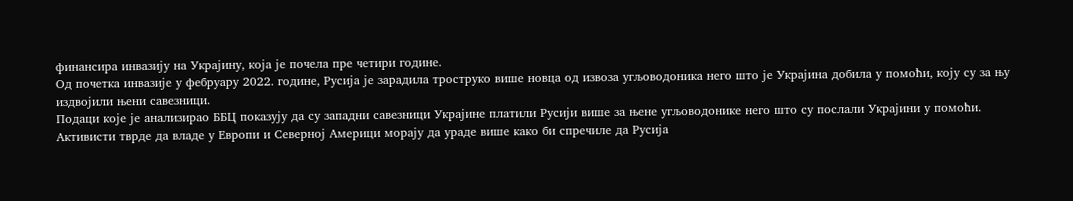финансира инвазију на Украјину, која је почела пре четири године.
Од почетка инвазије у фебруару 2022. године, Русија је зарадила троструко више новца од извоза угљоводоника него што је Украјина добила у помоћи, коју су за њу издвојили њени савезници.
Подаци које је анализирао ББЦ показују да су западни савезници Украјине платили Русији више за њене угљоводонике него што су послали Украјини у помоћи.
Активисти тврде да владе у Европи и Северној Америци морају да ураде више како би спречиле да Русија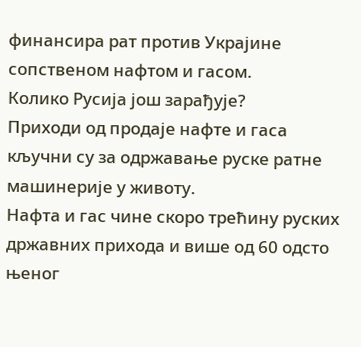финансира рат против Украјине сопственом нафтом и гасом.
Колико Русија још зарађује?
Приходи од продаје нафте и гаса кључни су за одржавање руске ратне машинерије у животу.
Нафта и гас чине скоро трећину руских државних прихода и више од 60 одсто њеног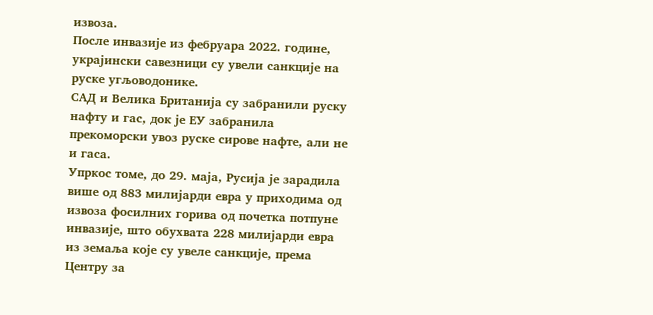извоза.
После инвазије из фебруара 2022. године, украјински савезници су увели санкције на руске угљоводонике.
САД и Велика Британија су забранили руску нафту и гас, док је ЕУ забранила прекоморски увоз руске сирове нафте, али не и гаса.
Упркос томе, до 29. маја, Русија је зарадила више од 883 милијарди евра у приходима од извоза фосилних горива од почетка потпуне инвазије, што обухвата 228 милијарди евра из земаља које су увеле санкције, према Центру за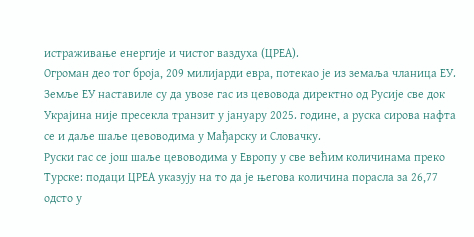истраживање енергије и чистог ваздуха (ЦРЕА).
Огроман део тог броја, 209 милијарди евра, потекао је из земаља чланица ЕУ.
Земље ЕУ наставиле су да увозе гас из цевовода директно од Русије све док Украјина није пресекла транзит у јануару 2025. године, а руска сирова нафта се и даље шаље цевоводима у Мађарску и Словачку.
Руски гас се још шаље цевоводима у Европу у све већим количинама преко Турске: подаци ЦРЕА указују на то да је његова количина порасла за 26,77 одсто у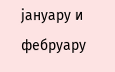јануару и фебруару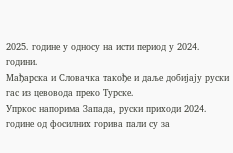2025. године у односу на исти период у 2024. години.
Мађарска и Словачка такође и даље добијају руски гас из цевовода преко Турске.
Упркос напорима Запада, руски приходи 2024. године од фосилних горива пали су за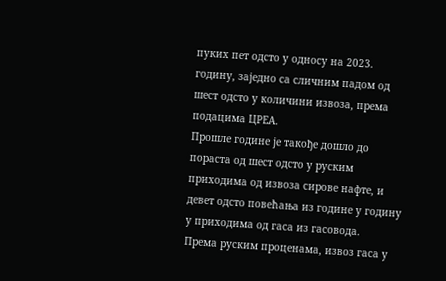пуких пет одсто у односу на 2023. годину, заједно са сличним падом од шест одсто у количини извоза, према подацима ЦРЕА.
Прошле године је такође дошло до пораста од шест одсто у руским приходима од извоза сирове нафте, и девет одсто повећања из године у годину у приходима од гаса из гасовода.
Према руским проценама, извоз гаса у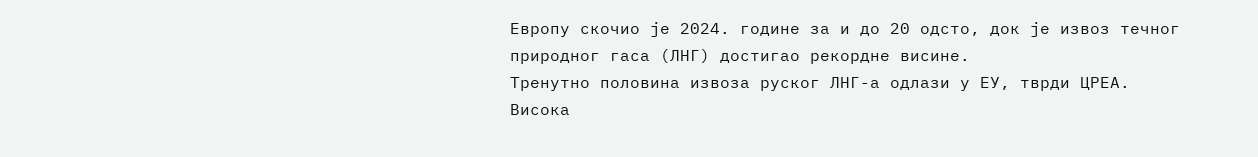Европу скочио је 2024. године за и до 20 одсто, док је извоз течног природног гаса (ЛНГ) достигао рекордне висине.
Тренутно половина извоза руског ЛНГ-а одлази у ЕУ, тврди ЦРЕА.
Висока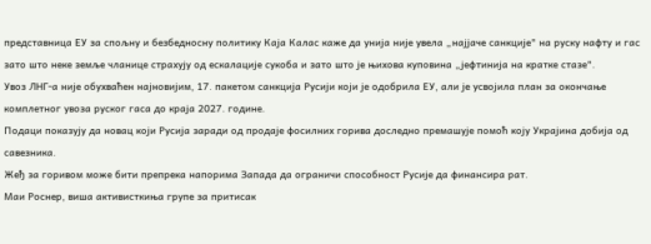представница ЕУ за спољну и безбедносну политику Каја Калас каже да унија није увела „најјаче санкције" на руску нафту и гас зато што неке земље чланице страхују од ескалације сукоба и зато што је њихова куповина „јефтинија на кратке стазе".
Увоз ЛНГ-а није обухваћен најновијим, 17. пакетом санкција Русији који је одобрила ЕУ, али је усвојила план за окончање комплетног увоза руског гаса до краја 2027. године.
Подаци показују да новац који Русија заради од продаје фосилних горива доследно премашује помоћ коју Украјина добија од савезника.
Жеђ за горивом може бити препрека напорима Запада да ограничи способност Русије да финансира рат.
Маи Роснер, виша активисткиња групе за притисак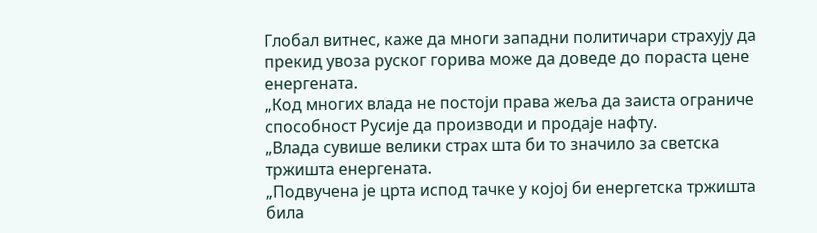Глобал витнес, каже да многи западни политичари страхују да прекид увоза руског горива може да доведе до пораста цене енергената.
„Код многих влада не постоји права жеља да заиста ограниче способност Русије да производи и продаје нафту.
„Влада сувише велики страх шта би то значило за светска тржишта енергената.
„Подвучена је црта испод тачке у којој би енергетска тржишта била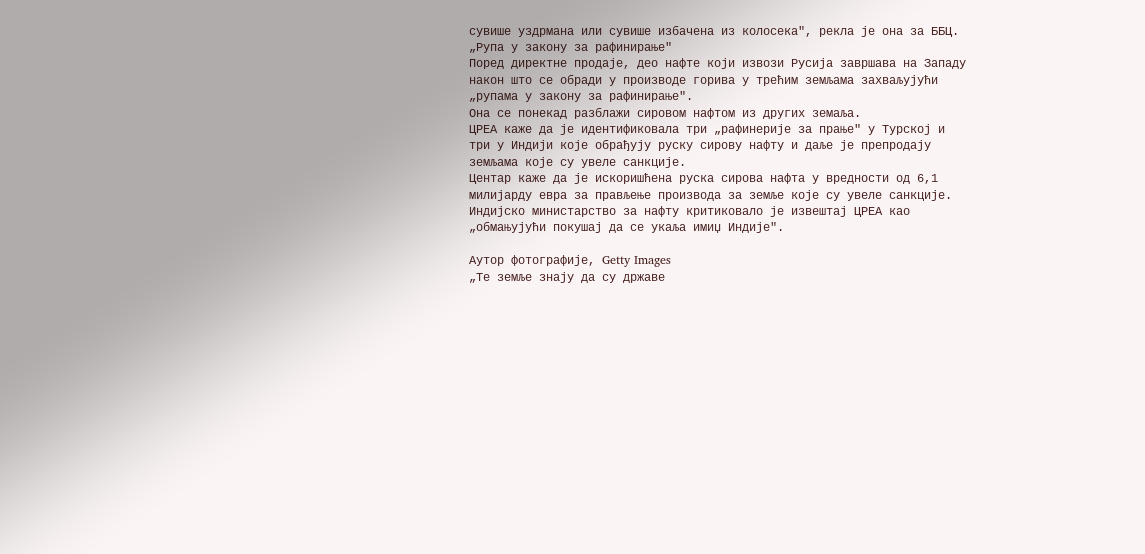сувише уздрмана или сувише избачена из колосека", рекла је она за ББЦ.
„Рупа у закону за рафинирање"
Поред директне продаје, део нафте који извози Русија завршава на Западу након што се обради у производе горива у трећим земљама захваљујући „рупама у закону за рафинирање".
Она се понекад разблажи сировом нафтом из других земаља.
ЦРЕА каже да је идентификовала три „рафинерије за прање" у Турској и три у Индији које обрађују руску сирову нафту и даље је препродају земљама које су увеле санкције.
Центар каже да је искоришћена руска сирова нафта у вредности од 6,1 милијарду евра за прављење производа за земље које су увеле санкције.
Индијско министарство за нафту критиковало је извештај ЦРЕА као „обмањујући покушај да се укаља имиџ Индије".

Аутор фотографије, Getty Images
„Те земље знају да су државе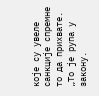које су увеле санкције спремне то да прихвате.
„То је рупа у закону.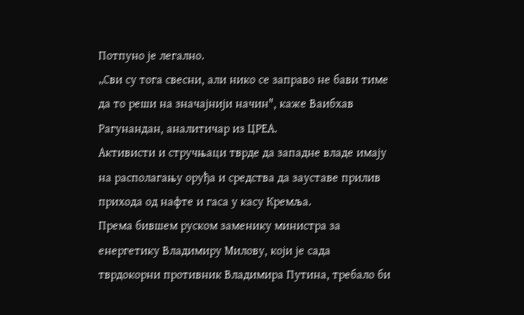Потпуно је легално.
„Сви су тога свесни, али нико се заправо не бави тиме да то реши на значајнији начин", каже Ваибхав Рагунандан, аналитичар из ЦРЕА.
Активисти и стручњаци тврде да западне владе имају на располагању оруђа и средства да зауставе прилив прихода од нафте и гаса у касу Кремља.
Према бившем руском заменику министра за енергетику Владимиру Милову, који је сада тврдокорни противник Владимира Путина, требало би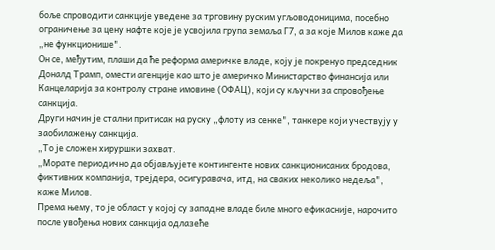боље спроводити санкције уведене за трговину руским угљоводоницима, посебно ограничење за цену нафте које је усвојила група земаља Г7, а за које Милов каже да „не функционише".
Он се, међутим, плаши да ће реформа америчке владе, коју је покренуо председник Доналд Трамп, омести агенције као што је америчко Министарство финансија или Канцеларија за контролу стране имовине (ОФАЦ), који су кључни за спровођење санкција.
Други начин је стални притисак на руску „флоту из сенке", танкере који учествују у заобилажењу санкција.
„То је сложен хируршки захват.
„Морате периодично да објављујете контингенте нових санкционисаних бродова, фиктивних компанија, трејдера, осигуравача, итд, на сваких неколико недеља", каже Милов.
Према њему, то је област у којој су западне владе биле много ефикасније, нарочито после увођења нових санкција одлазеће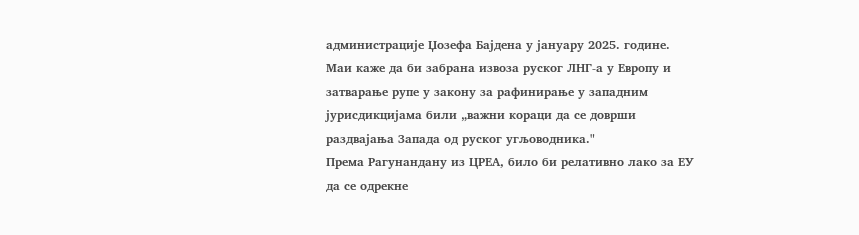администрације Џозефа Бајдена у јануару 2025. године.
Маи каже да би забрана извоза руског ЛНГ-а у Европу и затварање рупе у закону за рафинирање у западним јурисдикцијама били „важни кораци да се доврши раздвајања Запада од руског угљоводника."
Према Рагунандану из ЦРЕА, било би релативно лако за ЕУ да се одрекне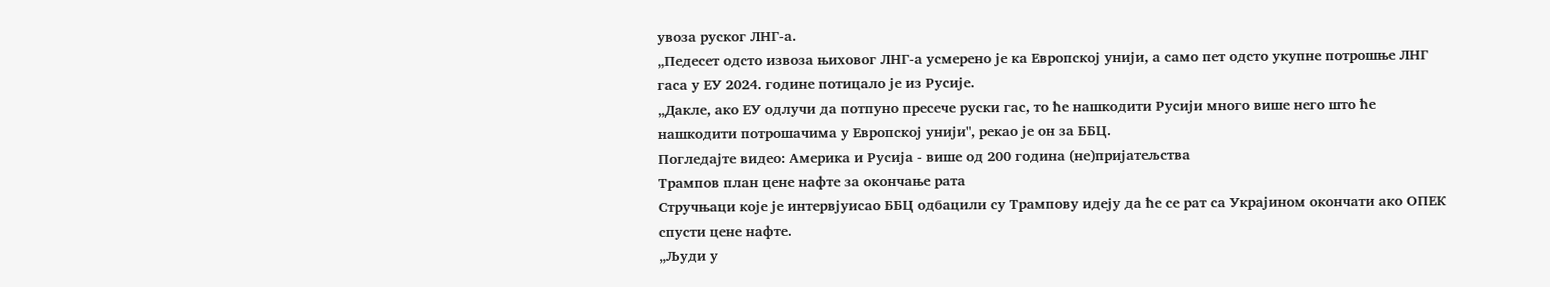увоза руског ЛНГ-а.
„Педесет одсто извоза њиховог ЛНГ-а усмерено је ка Европској унији, а само пет одсто укупне потрошње ЛНГ гаса у ЕУ 2024. године потицало је из Русије.
„Дакле, ако ЕУ одлучи да потпуно пресече руски гас, то ће нашкодити Русији много више него што ће нашкодити потрошачима у Европској унији", рекао је он за ББЦ.
Погледајте видео: Америка и Русија - више од 200 година (не)пријатељства
Трампов план цене нафте за окончање рата
Стручњаци које је интервјуисао ББЦ одбацили су Трампову идеју да ће се рат са Украјином окончати ако ОПЕК спусти цене нафте.
„Људи у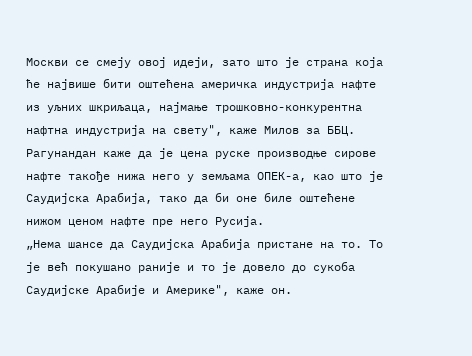Москви се смеју овој идеји, зато што је страна која ће највише бити оштећена америчка индустрија нафте из уљних шкриљаца, најмање трошковно-конкурентна нафтна индустрија на свету", каже Милов за ББЦ.
Рагунандан каже да је цена руске производње сирове нафте такође нижа него у земљама ОПЕК-а, као што је Саудијска Арабија, тако да би оне биле оштећене нижом ценом нафте пре него Русија.
„Нема шансе да Саудијска Арабија пристане на то. То је већ покушано раније и то је довело до сукоба Саудијске Арабије и Америке", каже он.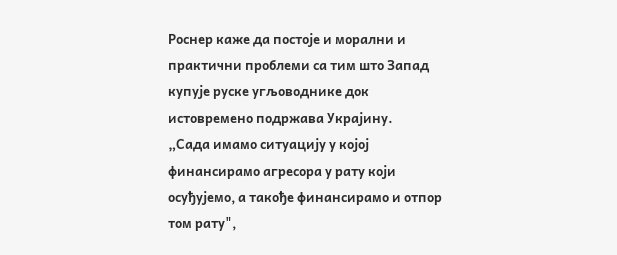Роснер каже да постоје и морални и практични проблеми са тим што Запад купује руске угљоводнике док истовремено подржава Украјину.
„Сада имамо ситуацију у којој финансирамо агресора у рату који осуђујемо, а такође финансирамо и отпор том рату",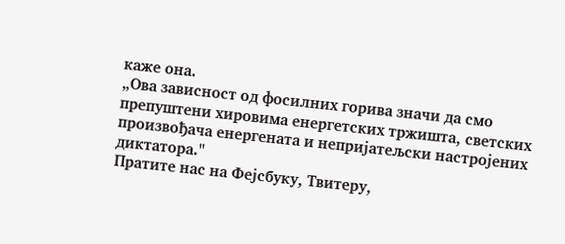каже она.
„Ова зависност од фосилних горива значи да смо препуштени хировима енергетских тржишта, светских произвођача енергената и непријатељски настројених диктатора."
Пратите нас на Фејсбуку, Твитеру,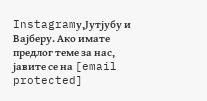Instagramу,Јутјубу и Вајберу. Ако имате предлог теме за нас, јавите се на [email protected]